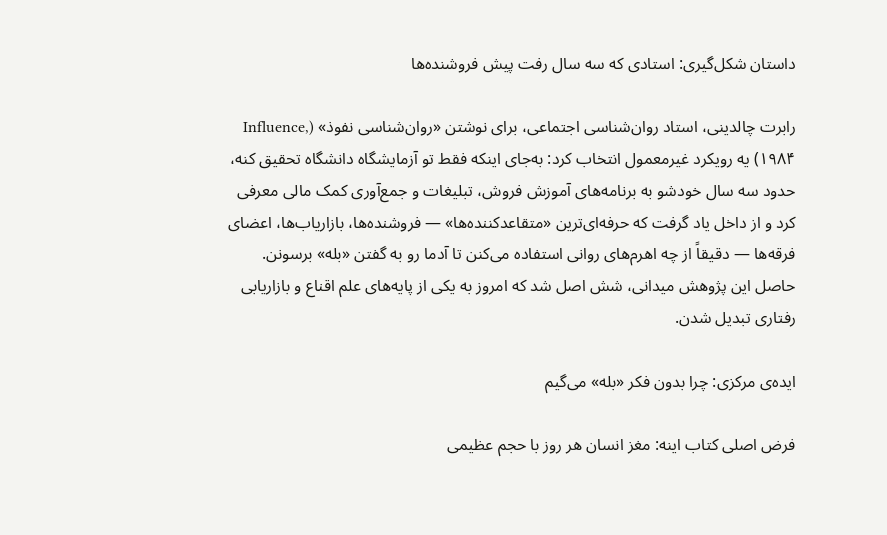داستان شکل‌گیری: استادی که سه سال رفت پیش فروشنده‌ها

رابرت چالدینی، استاد روان‌شناسی اجتماعی، برای نوشتن «روان‌شناسی نفوذ» (Influence, ۱۹۸۴) یه رویکرد غیرمعمول انتخاب کرد: به‌جای اینکه فقط تو آزمایشگاه دانشگاه تحقیق کنه، حدود سه سال خودشو به برنامه‌های آموزش فروش، تبلیغات و جمع‌آوری کمک مالی معرفی کرد و از داخل یاد گرفت که حرفه‌ای‌ترین «متقاعدکننده‌ها» — فروشنده‌ها، بازاریاب‌ها، اعضای فرقه‌ها — دقیقاً از چه اهرم‌های روانی استفاده می‌کنن تا آدما رو به گفتن «بله» برسونن. حاصل این پژوهش میدانی، شش اصل شد که امروز به یکی از پایه‌های علم اقناع و بازاریابی رفتاری تبدیل شدن.

ایده‌ی مرکزی: چرا بدون فکر «بله» می‌گیم

فرض اصلی کتاب اینه: مغز انسان هر روز با حجم عظیمی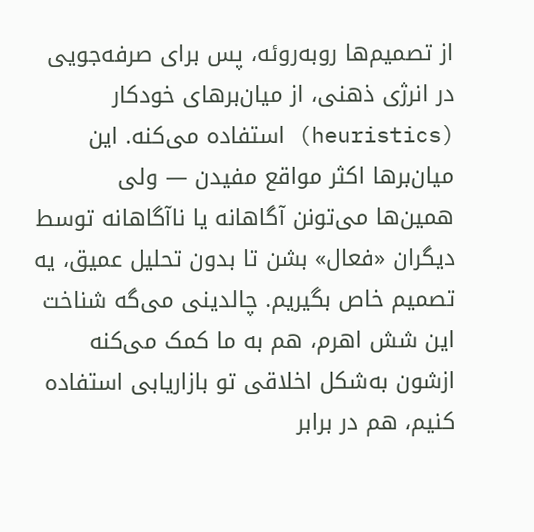از تصمیم‌ها روبه‌روئه، پس برای صرفه‌جویی در انرژی ذهنی، از میان‌برهای خودکار (heuristics) استفاده می‌کنه. این میان‌برها اکثر مواقع مفیدن — ولی همین‌ها می‌تونن آگاهانه یا ناآگاهانه توسط دیگران «فعال» بشن تا بدون تحلیل عمیق، یه تصمیم خاص بگیریم. چالدینی می‌گه شناخت این شش اهرم، هم به ما کمک می‌کنه ازشون به‌شکل اخلاقی تو بازاریابی استفاده کنیم، هم در برابر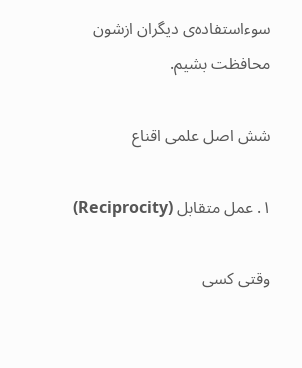سوءاستفاده‌ی دیگران ازشون محافظت بشیم.

شش اصل علمی اقناع

۱. عمل متقابل (Reciprocity)

وقتی کسی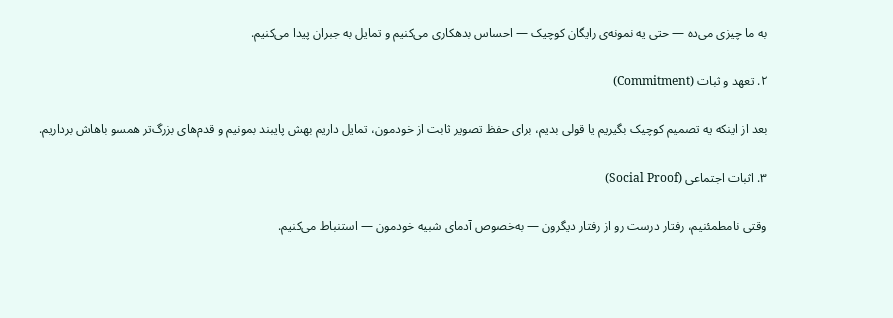به ما چیزی می‌ده — حتی یه نمونه‌ی رایگان کوچیک — احساس بدهکاری می‌کنیم و تمایل به جبران پیدا می‌کنیم.

۲. تعهد و ثبات (Commitment)

بعد از اینکه یه تصمیم کوچیک بگیریم یا قولی بدیم، برای حفظ تصویر ثابت از خودمون، تمایل داریم بهش پایبند بمونیم و قدم‌های بزرگ‌تر همسو باهاش برداریم.

۳. اثبات اجتماعی (Social Proof)

وقتی نامطمئنیم، رفتار درست رو از رفتار دیگرون — به‌خصوص آدمای شبیه خودمون — استنباط می‌کنیم.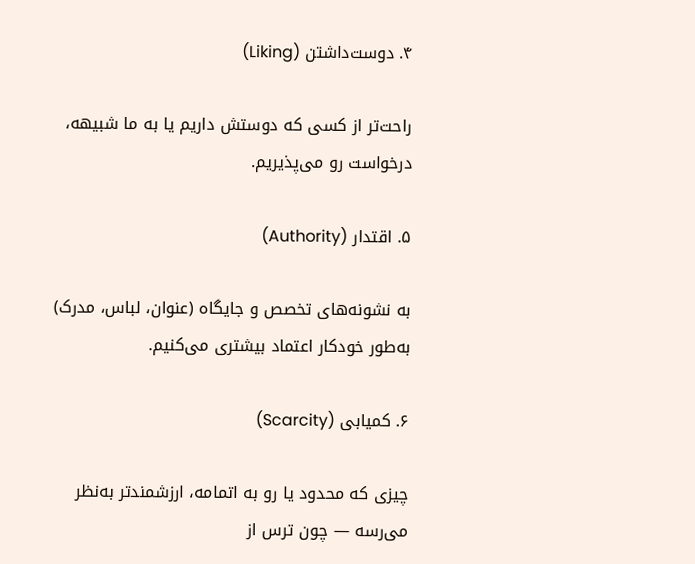۴. دوست‌داشتن (Liking)

راحت‌تر از کسی که دوستش داریم یا به ما شبیهه، درخواست رو می‌پذیریم.

۵. اقتدار (Authority)

به نشونه‌های تخصص و جایگاه (عنوان، لباس، مدرک) به‌طور خودکار اعتماد بیشتری می‌کنیم.

۶. کمیابی (Scarcity)

چیزی که محدود یا رو به اتمامه، ارزشمندتر به‌نظر می‌رسه — چون ترس از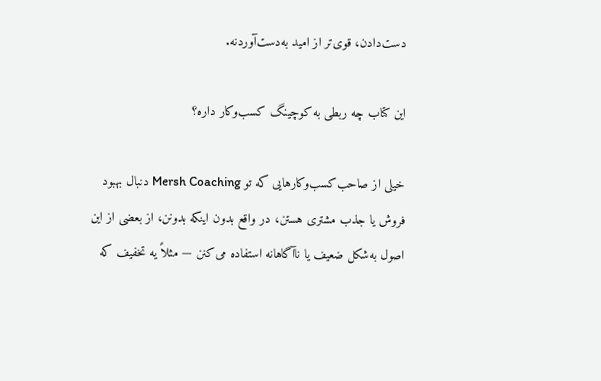دست‌دادن، قوی‌تر از امید به‌دست‌آوردنه.

این کتاب چه ربطی به کوچینگ کسب‌وکار داره؟

خیلی از صاحب‌کسب‌وکارهایی که تو Mersh Coaching دنبال بهبود فروش یا جذب مشتری هستن، در واقع بدون اینکه بدونن، از بعضی از این اصول به‌شکل ضعیف یا ناآگاهانه استفاده می‌کنن — مثلاً یه تخفیف که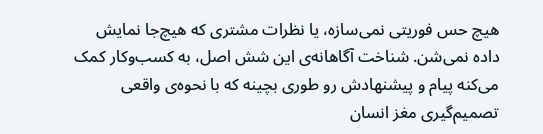هیچ حس فوریتی نمی‌سازه، یا نظرات مشتری که هیچ‌جا نمایش داده نمی‌شن. شناخت آگاهانه‌ی این شش اصل، به کسب‌وکار کمک می‌کنه پیام و پیشنهادش رو طوری بچینه که با نحوه‌ی واقعی تصمیم‌گیری مغز انسان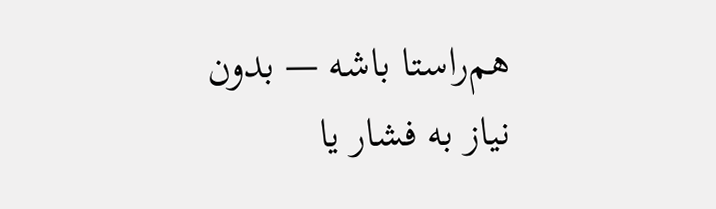هم‌راستا باشه — بدون نیاز به فشار یا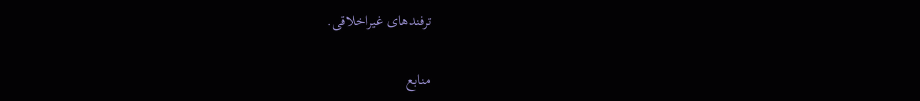ترفندهای غیراخلاقی.

منابع